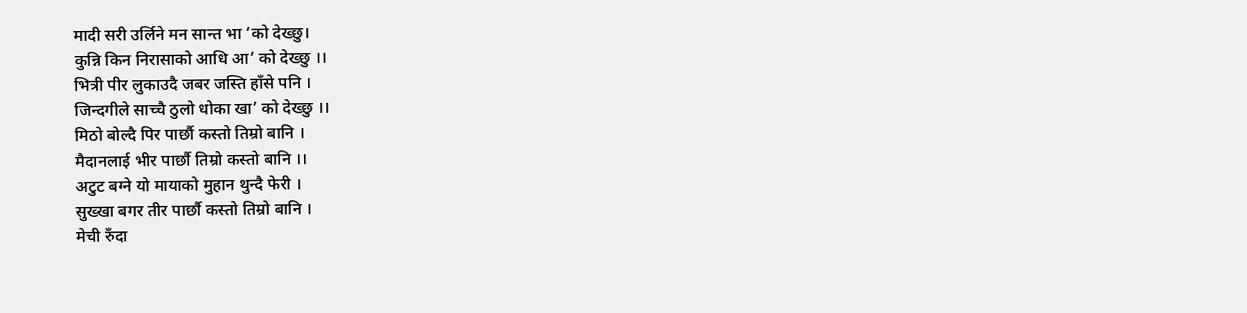मादी सरी उर्लिने मन सान्त भा ‘को देख्छु।
कुन्नि किन निरासाको आधि आ’ को देख्छु ।।
भित्री पीर लुकाउदै जबर जस्ति हाँसे पनि ।
जिन्दगीले साच्चै ठुलो धोका खा’ को देख्छु ।।
मिठो बोल्दै पिर पार्छौ कस्तो तिम्रो बानि ।
मैदानलाई भीर पार्छौ तिम्रो कस्तो बानि ।।
अटुट बग्ने यो मायाको मुहान थुन्दै फेरी ।
सुख्खा बगर तीर पार्छौ कस्तो तिम्रो बानि ।
मेची रुँदा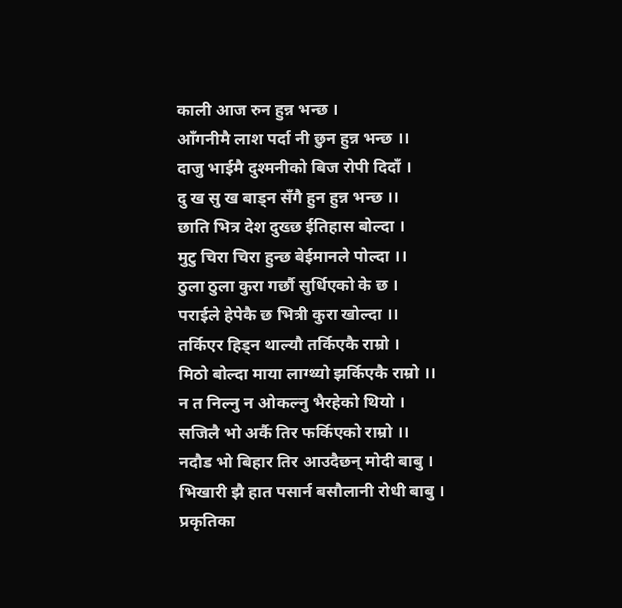काली आज रुन हुन्न भन्छ ।
आँगनीमै लाश पर्दा नी छुन हुन्न भन्छ ।।
दाजु भाईमै दुश्मनीको बिज रोपी दिदाँ ।
दु ख सु ख बाड्न सँगै हुन हुन्न भन्छ ।।
छाति भित्र देश दुख्छ ईतिहास बोल्दा ।
मुटु चिरा चिरा हुन्छ बेईमानले पोल्दा ।।
ठुला ठुला कुरा गर्छौ सुर्धिएको के छ ।
पराईले हेपेकै छ भित्री कुरा खोल्दा ।।
तर्किएर हिड्न थाल्यौ तर्किएकै राम्रो ।
मिठो बोल्दा माया लाग्थ्यो झर्किएकै राम्रो ।।
न त निल्नु न ओकल्नु भैरहेको थियो ।
सजिलै भो अर्कै तिर फर्किएको राम्रो ।।
नदौड भो बिहार तिर आउदैछन् मोदी बाबु ।
भिखारी झै हात पसार्न बसौलानी रोधी बाबु ।
प्रकृतिका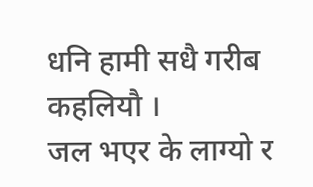धनि हामी सधै गरीब कहलियौ ।
जल भएर के लाग्यो र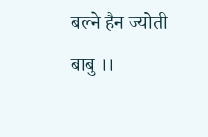बल्ने हैन ज्योती बाबु ।।